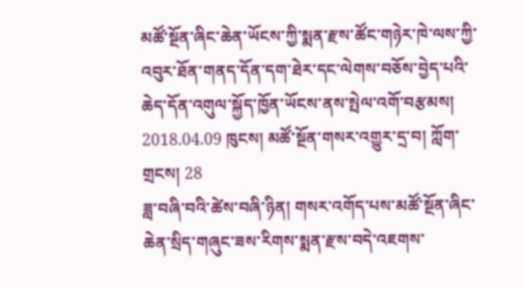མཚོ་སྔོན་ཞིང་ཆེན་ཡོངས་ཀྱི་སྨན་རྫས་ཚོང་གཉེར་ཁེ་ལས་ཀྱི་འབུར་ཐོན་གནད་དོན་དག་ཐེར་དང་ལེགས་བཅོས་བྱེད་པའི་ཆེད་དོན་འགུལ་སྐྱོད་ཁྱོན་ཡོངས་ནས་སྤེལ་འགོ་བརྩམས།
2018.04.09 ཁུངས། མཚོ་སྔོན་གསར་འགྱུར་དྲ་བ། ཀློག་གྲངས། 28
ཟླ་བཞི་བའི་ཚེས་བཞི་ཉིན། གསར་འགོད་པས་མཚོ་སྔོན་ཞིང་ཆེན་སྲིད་གཞུང་ཟས་རིགས་སྨན་རྫས་བདེ་འཇགས་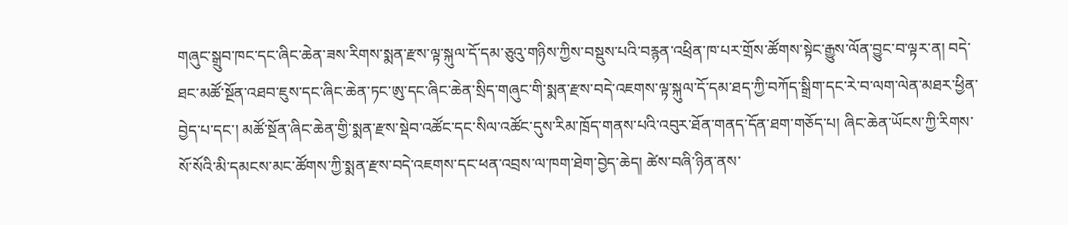གཞུང་སྒྲུབ་ཁང་དང་ཞིང་ཆེན་ཟས་རིགས་སྨན་རྫས་ལྟ་སྐུལ་དོ་དམ་ཅུའུ་གཉིས་ཀྱིས་བསྡུས་པའི་བརྙན་འཕྲིན་ཁ་པར་གྲོས་ཚོགས་སྟེང་རྒྱུས་ལོན་བྱུང་བ་ལྟར་ན། བདེ་ཐང་མཚོ་སྔོན་འཐབ་ཇུས་དང་ཞིང་ཆེན་ཏང་ཨུ་དང་ཞིང་ཆེན་སྲིད་གཞུང་གི་སྨན་རྫས་བདེ་འཇགས་ལྟ་སྐུལ་དོ་དམ་ཐད་ཀྱི་བཀོད་སྒྲིག་དང་རེ་བ་ལག་ལེན་མཐར་ཕྱིན་བྱེད་པ་དང་། མཚོ་སྔོན་ཞིང་ཆེན་གྱི་སྨན་རྫས་སྡེབ་འཚོང་དང་སིལ་འཚོང་དུས་རིམ་ཁྲོད་གནས་པའི་འབུར་ཐོན་གནད་དོན་ཐག་གཅོད་པ། ཞིང་ཆེན་ཡོངས་ཀྱི་རིགས་སོ་སོའི་མི་དམངས་མང་ཚོགས་ཀྱི་སྨན་རྫས་བདེ་འཇགས་དང་ཕན་འབྲས་ལ་ཁག་ཐེག་བྱེད་ཆེད། ཚེས་བཞི་ཉིན་ནས་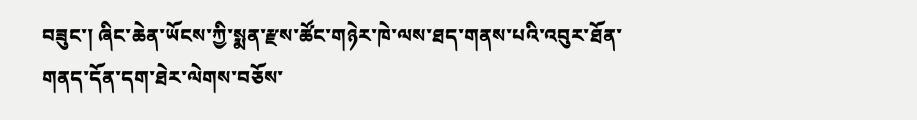བཟུང་། ཞིང་ཆེན་ཡོངས་ཀྱི་སྨན་རྫས་ཚོང་གཉེར་ཁེ་ལས་ཐད་གནས་པའི་འབུར་ཐོན་གནད་དོན་དག་ཐེར་ལེགས་བཅོས་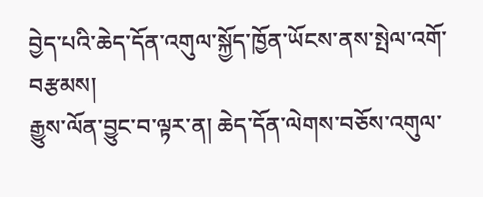བྱེད་པའི་ཆེད་དོན་འགུལ་སྐྱོད་ཁྱོན་ཡོངས་ནས་སྤེལ་འགོ་བརྩམས།
རྒྱུས་ལོན་བྱུང་བ་ལྟར་ན། ཆེད་དོན་ལེགས་བཅོས་འགུལ་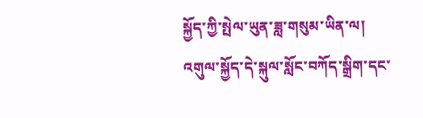སྐྱོད་ཀྱི་སྤེལ་ཡུན་ཟླ་གསུམ་ཡིན་ལ། འགུལ་སྐྱོད་དེ་སྐུལ་སློང་བཀོད་སྒྲིག་དང་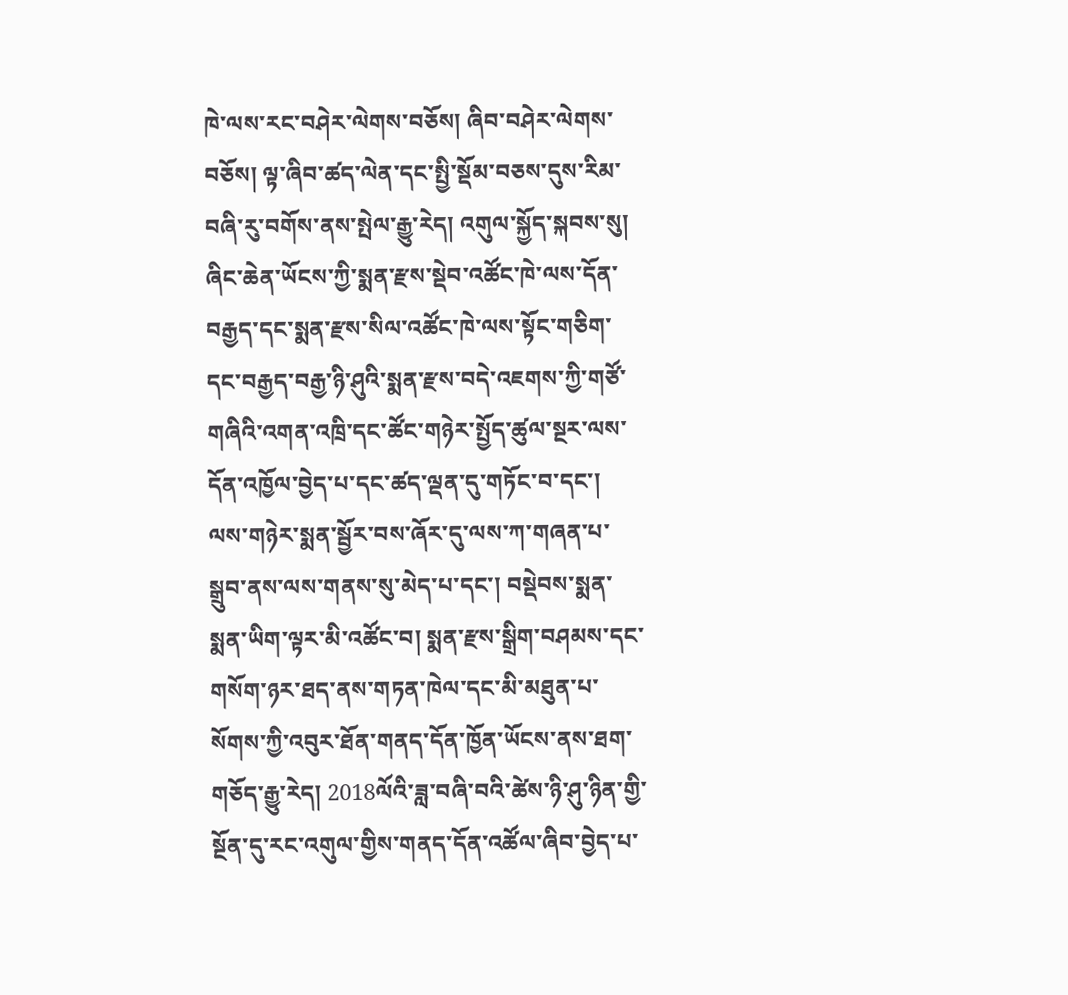ཁེ་ལས་རང་བཤེར་ལེགས་བཅོས། ཞིབ་བཤེར་ལེགས་བཅོས། ལྟ་ཞིབ་ཚད་ལེན་དང་སྤྱི་སྡོམ་བཅས་དུས་རིམ་བཞི་རུ་བགོས་ནས་སྤེལ་རྒྱུ་རེད། འགུལ་སྐྱོད་སྐབས་སུ། ཞིང་ཆེན་ཡོངས་ཀྱི་སྨན་རྫས་སྡེབ་འཚོང་ཁེ་ལས་དོན་བརྒྱད་དང་སྨན་རྫས་སིལ་འཚོང་ཁེ་ལས་སྟོང་གཅིག་དང་བརྒྱད་བརྒྱ་ཉི་ཤུའི་སྨན་རྫས་བདེ་འཇགས་ཀྱི་གཙོ་གཞིའི་འགན་འཁྲི་དང་ཚོང་གཉེར་སྤྱོད་ཚུལ་སྔར་ལས་དོན་འཁྱོལ་བྱེད་པ་དང་ཚད་ལྡན་དུ་གཏོང་བ་དང་། ལས་གཉེར་སྨན་སྦྱོར་བས་ཞོར་དུ་ལས་ཀ་གཞན་པ་སྒྲུབ་ནས་ལས་གནས་སུ་མེད་པ་དང་། བསྡེབས་སྨན་སྨན་ཡིག་ལྟར་མི་འཚོང་བ། སྨན་རྫས་སྒྲིག་བཤམས་དང་གསོག་ཉར་ཐད་ནས་གཏན་ཁེལ་དང་མི་མཐུན་པ་སོགས་ཀྱི་འབུར་ཐོན་གནད་དོན་ཁྱོན་ཡོངས་ནས་ཐག་གཅོད་རྒྱུ་རེད། 2018ལོའི་ཟླ་བཞི་བའི་ཚེས་ཉི་ཤུ་ཉིན་གྱི་སྔོན་དུ་རང་འགུལ་གྱིས་གནད་དོན་འཚོལ་ཞིབ་བྱེད་པ་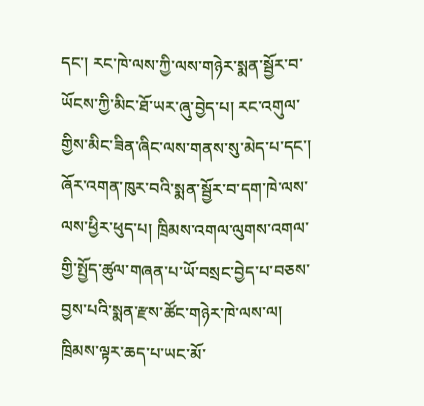དང་། རང་ཁེ་ལས་ཀྱི་ལས་གཉེར་སྨན་སྦྱོར་བ་ཡོངས་ཀྱི་མིང་ཐོ་ཡར་ཞུ་བྱེད་པ། རང་འགུལ་གྱིས་མིང་ཟིན་ཞིང་ལས་གནས་སུ་མེད་པ་དང་། ཞོར་འགན་ཁུར་བའི་སྨན་སྦྱོར་བ་དག་ཁེ་ལས་ལས་ཕྱིར་ཕུད་པ། ཁྲིམས་འགལ་ལུགས་འགལ་གྱི་སྤྱོད་ཚུལ་གཞན་པ་ཡོ་བསྲང་བྱེད་པ་བཅས་བྱས་པའི་སྨན་རྫས་ཚོང་གཉེར་ཁེ་ལས་ལ། ཁྲིམས་ལྟར་ཆད་པ་ཡང་མོ་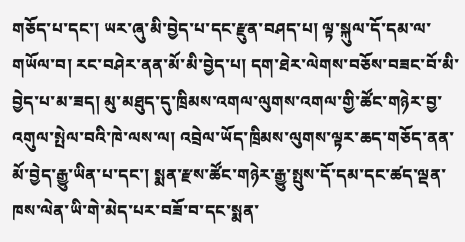གཅོད་པ་དང་། ཡར་ཞུ་མི་བྱེད་པ་དང་རྫུན་བཤད་པ། ལྟ་སྐུལ་དོ་དམ་ལ་གཡོལ་བ། རང་བཤེར་ནན་མོ་མི་བྱེད་པ། དག་ཐེར་ལེགས་བཅོས་བཟང་བོ་མི་བྱེད་པ་མ་ཟད། མུ་མཐུད་དུ་ཁྲིམས་འགལ་ལུགས་འགལ་གྱི་ཚོང་གཉེར་བྱ་འགུལ་སྤེལ་བའི་ཁེ་ལས་ལ། འབྲེལ་ཡོད་ཁྲིམས་ལུགས་ལྟར་ཆད་གཅོད་ནན་མོ་བྱེད་རྒྱུ་ཡིན་པ་དང་། སྨན་རྫས་ཚོང་གཉེར་རྒྱུ་སྤུས་དོ་དམ་དང་ཚད་ལྡན་ཁས་ལེན་ཡི་གེ་མེད་པར་བཟོ་བ་དང་སྨན་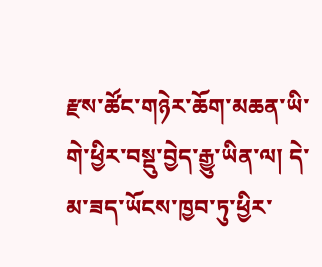རྫས་ཚོང་གཉེར་ཆོག་མཆན་ཡི་གེ་ཕྱིར་བསྡུ་བྱེད་རྒྱུ་ཡིན་ལ། དེ་མ་ཟད་ཡོངས་ཁྱབ་ཏུ་ཕྱིར་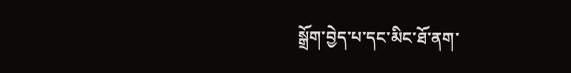སྒྲོག་བྱེད་པ་དང་མིང་ཐོ་ནག་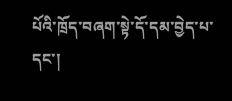པོའི་ཁྲོད་བཞག་སྟེ་དོ་དམ་བྱེད་པ་དང་།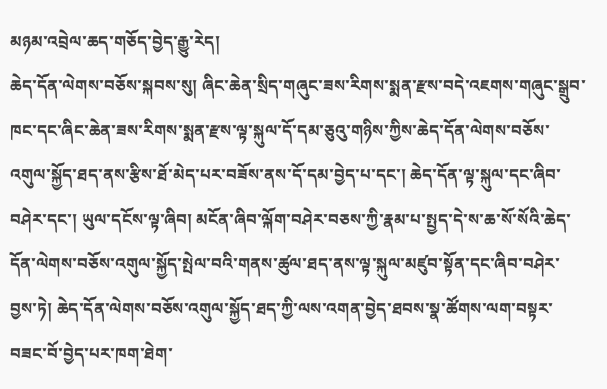མཉམ་འབྲེལ་ཆད་གཅོད་བྱེད་རྒྱུ་རེད།
ཆེད་དོན་ལེགས་བཅོས་སྐབས་སུ། ཞིང་ཆེན་སྲིད་གཞུང་ཟས་རིགས་སྨན་རྫས་བདེ་འཇགས་གཞུང་སྒྲུབ་ཁང་དང་ཞིང་ཆེན་ཟས་རིགས་སྨན་རྫས་ལྟ་སྐུལ་དོ་དམ་ཅུའུ་གཉིས་ཀྱིས་ཆེད་དོན་ལེགས་བཅོས་འགུལ་སྐྱོད་ཐད་ནས་རྩིས་ཐོ་མེད་པར་བཟོས་ནས་དོ་དམ་བྱེད་པ་དང་། ཆེད་དོན་ལྟ་སྐུལ་དང་ཞིབ་བཤེར་དང་། ཡུལ་དངོས་ལྟ་ཞིབ། མངོན་ཞིབ་ལྐོག་བཤེར་བཅས་ཀྱི་རྣམ་པ་སྤྱད་དེ་ས་ཆ་སོ་སོའི་ཆེད་དོན་ལེགས་བཅོས་འགུལ་སྐྱོད་སྤེལ་བའི་གནས་ཚུལ་ཐད་ནས་ལྟ་སྐུལ་མཛུབ་སྟོན་དང་ཞིབ་བཤེར་བྱས་ཏེ། ཆེད་དོན་ལེགས་བཅོས་འགུལ་སྐྱོད་ཐད་ཀྱི་ལས་འགན་བྱེད་ཐབས་སྣ་ཚོགས་ལག་བསྟར་བཟང་བོ་བྱེད་པར་ཁག་ཐེག་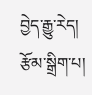བྱེད་རྒྱུ་རེད།
རྩོམ་སྒྲིག་པ།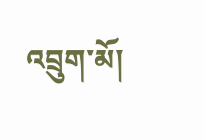འབྲུག་མོ།